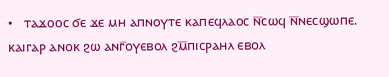•   ⲧⲁϫⲟⲟⲥ ϭⲉ ϫⲉ ⲙⲏ ⲁⲡⲛⲟⲩⲧⲉ ⲕⲁⲡⲉϥⲗⲁⲟⲥ ⲛ̅ⲥⲱϥ ⲛ̅ⲛⲉⲥϣⲱⲡⲉ. ⲕⲁⲓⲅⲁⲣ ⲁⲛⲟⲕ ϩⲱ ⲁⲛⲅ̅ⲟⲩⲉⲃⲟⲗ ϩⲙ̅ⲡⲓⲥⲣⲁⲏⲗ ⲉⲃⲟⲗ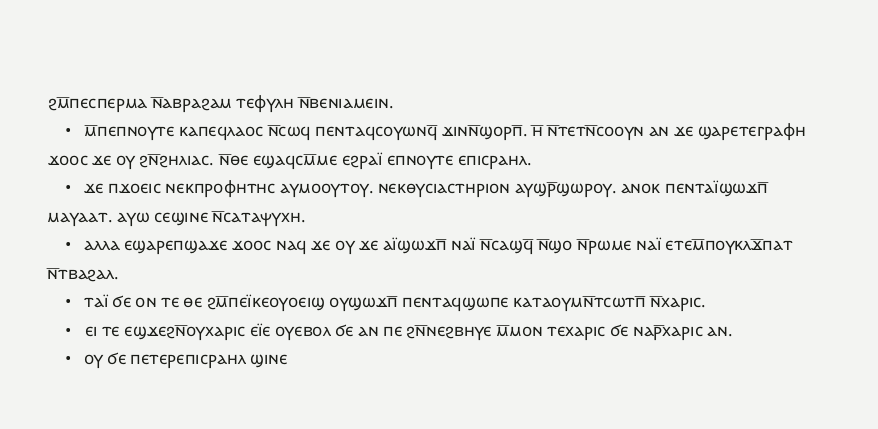ϩⲙ̅ⲡⲉⲥⲡⲉⲣⲙⲁ ⲛ̅ⲁⲃⲣⲁϩⲁⲙ ⲧⲉⲫⲩⲗⲏ ⲛ̅ⲃⲉⲛⲓⲁⲙⲉⲓⲛ.
    •   ⲙ̅ⲡⲉⲡⲛⲟⲩⲧⲉ ⲕⲁⲡⲉϥⲗⲁⲟⲥ ⲛ̅ⲥⲱϥ ⲡⲉⲛⲧⲁϥⲥⲟⲩⲱⲛϥ̅ ϫⲓⲛⲛ̅ϣⲟⲣⲡ̅. ⲏ̅ ⲛ̅ⲧⲉⲧⲛ̅ⲥⲟⲟⲩⲛ ⲁⲛ ϫⲉ ϣⲁⲣⲉⲧⲉⲅⲣⲁⲫⲏ ϫⲟⲟⲥ ϫⲉ ⲟⲩ ϩⲛ̅ϩⲏⲗⲓⲁⲥ. ⲛ̅ⲑⲉ ⲉϣⲁϥⲥⲙ̅ⲙⲉ ⲉϩⲣⲁⲓ̈ ⲉⲡⲛⲟⲩⲧⲉ ⲉⲡⲓⲥⲣⲁⲏⲗ.
    •   ϫⲉ ⲡϫⲟⲉⲓⲥ ⲛⲉⲕⲡⲣⲟⲫⲏⲧⲏⲥ ⲁⲩⲙⲟⲟⲩⲧⲟⲩ. ⲛⲉⲕⲑⲩⲥⲓⲁⲥⲧⲏⲣⲓⲟⲛ ⲁⲩϣⲣ̅ϣⲱⲣⲟⲩ. ⲁⲛⲟⲕ ⲡⲉⲛⲧⲁⲓ̈ϣⲱϫⲡ̅ ⲙⲁⲩⲁⲁⲧ. ⲁⲩⲱ ⲥⲉϣⲓⲛⲉ ⲛ̅ⲥⲁⲧⲁⲯⲩⲭⲏ.
    •   ⲁⲗⲗⲁ ⲉϣⲁⲣⲉⲡϣⲁϫⲉ ϫⲟⲟⲥ ⲛⲁϥ ϫⲉ ⲟⲩ ϫⲉ ⲁⲓ̈ϣⲱϫⲡ̅ ⲛⲁⲓ̈ ⲛ̅ⲥⲁϣϥ̅ ⲛ̅ϣⲟ ⲛ̅ⲣⲱⲙⲉ ⲛⲁⲓ̈ ⲉⲧⲉⲙ̅ⲡⲟⲩⲕⲗϫ̅ⲡⲁⲧ ⲛ̅ⲧⲃⲁϩⲁⲗ.
    •   ⲧⲁⲓ̈ ϭⲉ ⲟⲛ ⲧⲉ ⲑⲉ ϩⲙ̅ⲡⲉⲓ̈ⲕⲉⲟⲩⲟⲉⲓϣ ⲟⲩϣⲱϫⲡ̅ ⲡⲉⲛⲧⲁϥϣⲱⲡⲉ ⲕⲁⲧⲁⲟⲩⲙⲛ̅ⲧⲥⲱⲧⲡ̅ ⲛ̅ⲭⲁⲣⲓⲥ.
    •   ⲉⲓ ⲧⲉ ⲉϣϫⲉϩⲛ̅ⲟⲩⲭⲁⲣⲓⲥ ⲉⲓ̈ⲉ ⲟⲩⲉⲃⲟⲗ ϭⲉ ⲁⲛ ⲡⲉ ϩⲛ̅ⲛⲉϩⲃⲏⲩⲉ ⲙ̅ⲙⲟⲛ ⲧⲉⲭⲁⲣⲓⲥ ϭⲉ ⲛⲁⲣ̅ⲭⲁⲣⲓⲥ ⲁⲛ.
    •   ⲟⲩ ϭⲉ ⲡⲉⲧⲉⲣⲉⲡⲓⲥⲣⲁⲏⲗ ϣⲓⲛⲉ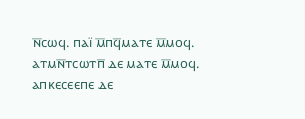ⲛ̅ⲥⲱϥ. ⲡⲁⲓ̈ ⲙ̅ⲡϥ̅ⲙⲁⲧⲉ ⲙ̅ⲙⲟϥ. ⲁⲧⲙⲛ̅ⲧⲥⲱⲧⲡ̅ ⲇⲉ ⲙⲁⲧⲉ ⲙ̅ⲙⲟϥ. ⲁⲡⲕⲉⲥⲉⲉⲡⲉ ⲇⲉ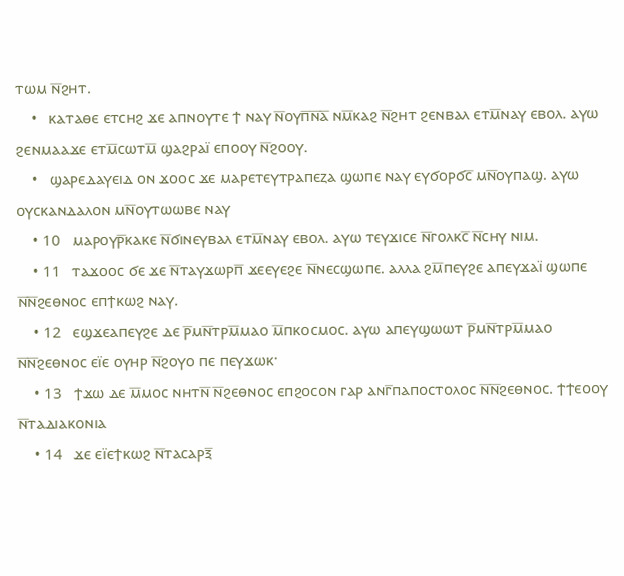ⲧⲱⲙ ⲛ̅ϩⲏⲧ.
    •   ⲕⲁⲧⲁⲑⲉ ⲉⲧⲥⲏϩ ϫⲉ ⲁⲡⲛⲟⲩⲧⲉ ϯ ⲛⲁⲩ ⲛ̅ⲟⲩⲡ̅ⲛ̅ⲁ̅ ⲛⲙ̅ⲕⲁϩ ⲛ̅ϩⲏⲧ ϩⲉⲛⲃⲁⲗ ⲉⲧⲙ̅ⲛⲁⲩ ⲉⲃⲟⲗ. ⲁⲩⲱ ϩⲉⲛⲙⲁⲁϫⲉ ⲉⲧⲙ̅ⲥⲱⲧⲙ̅ ϣⲁϩⲣⲁⲓ̈ ⲉⲡⲟⲟⲩ ⲛ̅ϩⲟⲟⲩ.
    •   ϣⲁⲣⲉⲇⲁⲩⲉⲓⲇ ⲟⲛ ϫⲟⲟⲥ ϫⲉ ⲙⲁⲣⲉⲧⲉⲩⲧⲣⲁⲡⲉⲍⲁ ϣⲱⲡⲉ ⲛⲁⲩ ⲉⲩϭⲟⲣϭⲥ̅ ⲙⲛ̅ⲟⲩⲡⲁϣ. ⲁⲩⲱ ⲟⲩⲥⲕⲁⲛⲇⲁⲗⲟⲛ ⲙⲛ̅ⲟⲩⲧⲱⲱⲃⲉ ⲛⲁⲩ
    • 10   ⲙⲁⲣⲟⲩⲣ̅ⲕⲁⲕⲉ ⲛ̅ϭⲓⲛⲉⲩⲃⲁⲗ ⲉⲧⲙ̅ⲛⲁⲩ ⲉⲃⲟⲗ. ⲁⲩⲱ ⲧⲉⲩϫⲓⲥⲉ ⲛ̅ⲅⲟⲗⲕⲥ̅ ⲛ̅ⲥⲏⲩ ⲛⲓⲙ.
    • 11   ⲧⲁϫⲟⲟⲥ ϭⲉ ϫⲉ ⲛ̅ⲧⲁⲩϫⲱⲣⲡ̅ ϫⲉⲉⲩⲉϩⲉ ⲛ̅ⲛⲉⲥϣⲱⲡⲉ. ⲁⲗⲗⲁ ϩⲙ̅ⲡⲉⲩϩⲉ ⲁⲡⲉⲩϫⲁⲓ̈ ϣⲱⲡⲉ ⲛ̅ⲛ̅ϩⲉⲑⲛⲟⲥ ⲉⲡϯⲕⲱϩ ⲛⲁⲩ.
    • 12   ⲉϣϫⲉⲁⲡⲉⲩϩⲉ ⲇⲉ ⲣ̅ⲙⲛ̅ⲧⲣⲙ̅ⲙⲁⲟ ⲙ̅ⲡⲕⲟⲥⲙⲟⲥ. ⲁⲩⲱ ⲁⲡⲉⲩϣⲱⲱⲧ ⲣ̅ⲙⲛ̅ⲧⲣⲙ̅ⲙⲁⲟ ⲛ̅ⲛ̅ϩⲉⲑⲛⲟⲥ ⲉⲓ̈ⲉ ⲟⲩⲏⲣ ⲛ̅ϩⲟⲩⲟ ⲡⲉ ⲡⲉⲩϫⲱⲕ·
    • 13   ϯϫⲱ ⲇⲉ ⲙ̅ⲙⲟⲥ ⲛⲏⲧⲛ̅ ⲛ̅ϩⲉⲑⲛⲟⲥ ⲉⲡϩⲟⲥⲟⲛ ⲅⲁⲣ ⲁⲛⲅ̅ⲡⲁⲡⲟⲥⲧⲟⲗⲟⲥ ⲛ̅ⲛ̅ϩⲉⲑⲛⲟⲥ. ϯϯⲉⲟⲟⲩ ⲛ̅ⲧⲁⲇⲓⲁⲕⲟⲛⲓⲁ
    • 14   ϫⲉ ⲉⲓ̈ⲉϯⲕⲱϩ ⲛ̅ⲧⲁⲥⲁⲣⲝ̅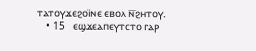ⲧⲁⲧⲟⲩϫⲉϩⲟⲓ̈ⲛⲉ ⲉⲃⲟⲗ ⲛ̅ϩⲏⲧⲟⲩ.
    • 15   ⲉϣϫⲉⲁⲡⲉⲩⲧⲥⲧⲟ ⲅⲁⲣ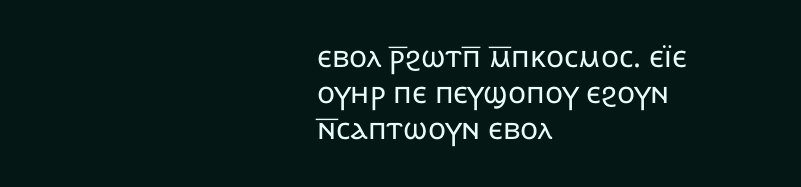ⲉⲃⲟⲗ ⲣ̅ϩⲱⲧⲡ̅ ⲙ̅ⲡⲕⲟⲥⲙⲟⲥ. ⲉⲓ̈ⲉ ⲟⲩⲏⲣ ⲡⲉ ⲡⲉⲩϣⲟⲡⲟⲩ ⲉϩⲟⲩⲛ ⲛ̅ⲥⲁⲡⲧⲱⲟⲩⲛ ⲉⲃⲟⲗ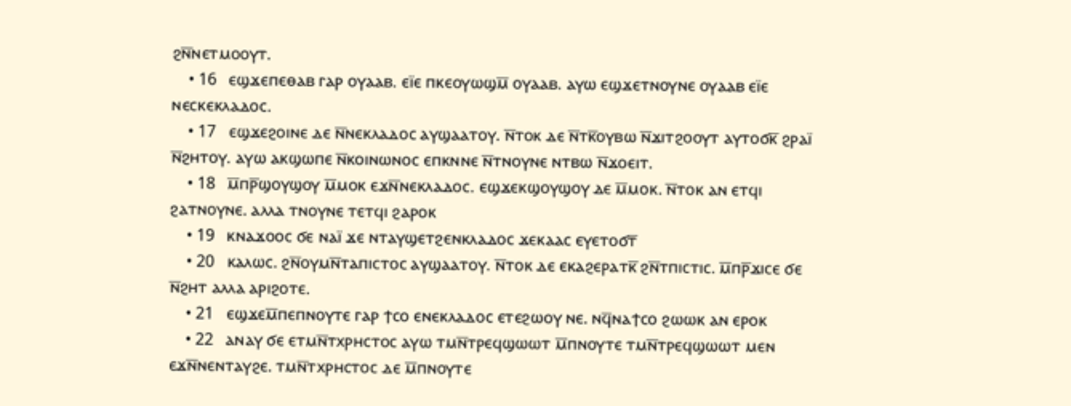ϩⲛ̅ⲛⲉⲧⲙⲟⲟⲩⲧ.
    • 16   ⲉϣϫⲉⲡⲉⲑⲁⲃ ⲅⲁⲣ ⲟⲩⲁⲁⲃ. ⲉⲓ̈ⲉ ⲡⲕⲉⲟⲩⲱϣⲙ̅ ⲟⲩⲁⲁⲃ. ⲁⲩⲱ ⲉϣϫⲉⲧⲛⲟⲩⲛⲉ ⲟⲩⲁⲁⲃ ⲉⲓ̈ⲉ ⲛⲉⲥⲕⲉⲕⲗⲁⲇⲟⲥ.
    • 17   ⲉϣϫⲉϩⲟⲓⲛⲉ ⲇⲉ ⲛ̅ⲛⲉⲕⲗⲁⲇⲟⲥ ⲁⲩϣⲁⲁⲧⲟⲩ. ⲛ̅ⲧⲟⲕ ⲇⲉ ⲛ̅ⲧⲕ̅ⲟⲩⲃⲱ ⲛ̅ϫⲓⲧϩⲟⲟⲩⲧ ⲁⲩⲧⲟϭⲕ̅ ϩⲣⲁⲓ̈ ⲛ̅ϩⲏⲧⲟⲩ. ⲁⲩⲱ ⲁⲕϣⲱⲡⲉ ⲛ̅ⲕⲟⲓⲛⲱⲛⲟⲥ ⲉⲡⲕⲛⲛⲉ ⲛ̅ⲧⲛⲟⲩⲛⲉ ⲛⲧⲃⲱ ⲛ̅ϫⲟⲉⲓⲧ.
    • 18   ⲙ̅ⲡⲣ̅ϣⲟⲩϣⲟⲩ ⲙ̅ⲙⲟⲕ ⲉϫⲛ̅ⲛⲉⲕⲗⲁⲇⲟⲥ. ⲉϣϫⲉⲕϣⲟⲩϣⲟⲩ ⲇⲉ ⲙ̅ⲙⲟⲕ. ⲛ̅ⲧⲟⲕ ⲁⲛ ⲉⲧϥⲓ ϩⲁⲧⲛⲟⲩⲛⲉ. ⲁⲗⲗⲁ ⲧⲛⲟⲩⲛⲉ ⲧⲉⲧϥⲓ ϩⲁⲣⲟⲕ
    • 19   ⲕⲛⲁϫⲟⲟⲥ ϭⲉ ⲛⲁⲓ̈ ϫⲉ ⲛⲧⲁⲩϣⲉⲧϩⲉⲛⲕⲗⲁⲇⲟⲥ ϫⲉⲕⲁⲁⲥ ⲉⲩⲉⲧⲟϭⲧ̅
    • 20   ⲕⲁⲗⲱⲥ. ϩⲛ̅ⲟⲩⲙⲛ̅ⲧⲁⲡⲓⲥⲧⲟⲥ ⲁⲩϣⲁⲁⲧⲟⲩ. ⲛ̅ⲧⲟⲕ ⲇⲉ ⲉⲕⲁϩⲉⲣⲁⲧⲕ̅ ϩⲛ̅ⲧⲡⲓⲥⲧⲓⲥ. ⲙ̅ⲡⲣ̅ϫⲓⲥⲉ ϭⲉ ⲛ̅ϩⲏⲧ ⲁⲗⲗⲁ ⲁⲣⲓϩⲟⲧⲉ.
    • 21   ⲉϣϫⲉⲙ̅ⲡⲉⲡⲛⲟⲩⲧⲉ ⲅⲁⲣ ϯⲥⲟ ⲉⲛⲉⲕⲗⲁⲇⲟⲥ ⲉⲧⲉϩⲱⲟⲩ ⲛⲉ. ⲛϥ̅ⲛⲁϯⲥⲟ ϩⲱⲱⲕ ⲁⲛ ⲉⲣⲟⲕ
    • 22   ⲁⲛⲁⲩ ϭⲉ ⲉⲧⲙⲛ̅ⲧⲭⲣⲏⲥⲧⲟⲥ ⲁⲩⲱ ⲧⲙⲛ̅ⲧⲣⲉϥϣⲱⲱⲧ ⲙ̅ⲡⲛⲟⲩⲧⲉ ⲧⲙⲛ̅ⲧⲣⲉϥϣⲱⲱⲧ ⲙⲉⲛ ⲉϫⲛ̅ⲛⲉⲛⲧⲁⲩϩⲉ. ⲧⲙⲛ̅ⲧⲭⲣⲏⲥⲧⲟⲥ ⲇⲉ ⲙ̅ⲡⲛⲟⲩⲧⲉ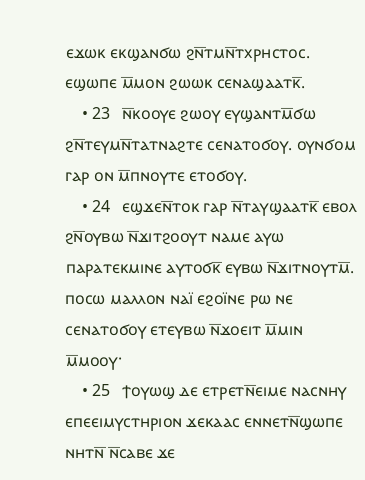ⲉϫⲱⲕ ⲉⲕϣⲁⲛϭⲱ ϩⲛ̅ⲧⲙⲛ̅ⲧⲭⲣⲏⲥⲧⲟⲥ. ⲉϣⲱⲡⲉ ⲙ̅ⲙⲟⲛ ϩⲱⲱⲕ ⲥⲉⲛⲁϣⲁⲁⲧⲕ̅.
    • 23   ⲛ̅ⲕⲟⲟⲩⲉ ϩⲱⲟⲩ ⲉⲩϣⲁⲛⲧⲙ̅ϭⲱ ϩⲛ̅ⲧⲉⲩⲙⲛ̅ⲧⲁⲧⲛⲁϩⲧⲉ ⲥⲉⲛⲁⲧⲟϭⲟⲩ. ⲟⲩⲛϭⲟⲙ ⲅⲁⲣ ⲟⲛ ⲙ̅ⲡⲛⲟⲩⲧⲉ ⲉⲧⲟϭⲟⲩ.
    • 24   ⲉϣϫⲉⲛ̅ⲧⲟⲕ ⲅⲁⲣ ⲛ̅ⲧⲁⲩϣⲁⲁⲧⲕ̅ ⲉⲃⲟⲗ ϩⲛ̅ⲟⲩⲃⲱ ⲛ̅ϫⲓⲧϩⲟⲟⲩⲧ ⲛⲁⲙⲉ ⲁⲩⲱ ⲡⲁⲣⲁⲧⲉⲕⲙⲓⲛⲉ ⲁⲩⲧⲟϭⲕ̅ ⲉⲩⲃⲱ ⲛ̅ϫⲓⲧⲛⲟⲩⲧⲙ̅. ⲡⲟⲥⲱ ⲙⲁⲗⲗⲟⲛ ⲛⲁⲓ̈ ⲉϩⲟⲓ̈ⲛⲉ ⲣⲱ ⲛⲉ ⲥⲉⲛⲁⲧⲟϭⲟⲩ ⲉⲧⲉⲩⲃⲱ ⲛ̅ϫⲟⲉⲓⲧ ⲙ̅ⲙⲓⲛ ⲙ̅ⲙⲟⲟⲩ·
    • 25   ϯⲟⲩⲱϣ ⲇⲉ ⲉⲧⲣⲉⲧⲛ̅ⲉⲓⲙⲉ ⲛⲁⲥⲛⲏⲩ ⲉⲡⲉⲉⲓⲙⲩⲥⲧⲏⲣⲓⲟⲛ ϫⲉⲕⲁⲁⲥ ⲉⲛⲛⲉⲧⲛ̅ϣⲱⲡⲉ ⲛⲏⲧⲛ̅ ⲛ̅ⲥⲁⲃⲉ ϫⲉ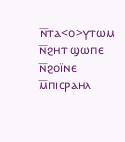ⲛ̅ⲧⲁ<ⲟ>ⲩⲧⲱⲙ ⲛ̅ϩⲏⲧ ϣⲱⲡⲉ ⲛ̅ϩⲟⲓ̈ⲛⲉ ⲙ̅ⲡⲓⲥⲣⲁⲏⲗ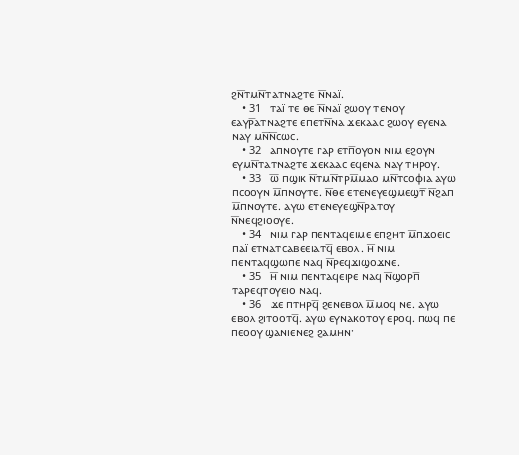ϩⲛ̅ⲧⲙⲛ̅ⲧⲁⲧⲛⲁϩⲧⲉ ⲛ̅ⲛⲁⲓ̈.
    • 31   ⲧⲁⲓ̈ ⲧⲉ ⲑⲉ ⲛ̅ⲛⲁⲓ̈ ϩⲱⲟⲩ ⲧⲉⲛⲟⲩ ⲉⲁⲩⲣ̅ⲁⲧⲛⲁϩⲧⲉ ⲉⲡⲉⲧⲛ̅ⲛⲁ ϫⲉⲕⲁⲁⲥ ϩⲱⲟⲩ ⲉⲩⲉⲛⲁ ⲛⲁⲩ ⲙⲛ̅ⲛ̅ⲥⲱⲥ.
    • 32   ⲁⲡⲛⲟⲩⲧⲉ ⲅⲁⲣ ⲉⲧⲡ̅ⲟⲩⲟⲛ ⲛⲓⲙ ⲉϩⲟⲩⲛ ⲉⲩⲙⲛ̅ⲧⲁⲧⲛⲁϩⲧⲉ ϫⲉⲕⲁⲁⲥ ⲉϥⲉⲛⲁ ⲛⲁⲩ ⲧⲏⲣⲟⲩ.
    • 33   ⲱ̅ ⲡϣⲓⲕ ⲛ̅ⲧⲙⲛ̅ⲧⲣⲙ̅ⲙⲁⲟ ⲙⲛ̅ⲧⲥⲟⲫⲓⲁ ⲁⲩⲱ ⲡⲥⲟⲟⲩⲛ ⲙ̅ⲡⲛⲟⲩⲧⲉ. ⲛ̅ⲑⲉ ⲉⲧⲉⲛⲉⲩⲉϣⲙⲉϣⲧ̅ ⲛ̅ϩⲁⲡ ⲙ̅ⲡⲛⲟⲩⲧⲉ. ⲁⲩⲱ ⲉⲧⲉⲛⲉⲩⲉϣⲛ̅ⲣⲁⲧⲟⲩ ⲛ̅ⲛⲉϥϩⲓⲟⲟⲩⲉ.
    • 34   ⲛⲓⲙ ⲅⲁⲣ ⲡⲉⲛⲧⲁϥⲉⲓⲙⲉ ⲉⲡϩⲏⲧ ⲙ̅ⲡϫⲟⲉⲓⲥ ⲡⲁⲓ̈ ⲉⲧⲛⲁⲧⲥⲁⲃⲉⲉⲓⲁⲧϥ̅ ⲉⲃⲟⲗ. ⲏ̅ ⲛⲓⲙ ⲡⲉⲛⲧⲁϥϣⲱⲡⲉ ⲛⲁϥ ⲛ̅ⲣⲉϥϫⲓϣⲟϫⲛⲉ.
    • 35   ⲏ̅ ⲛⲓⲙ ⲡⲉⲛⲧⲁϥⲉⲓⲣⲉ ⲛⲁϥ ⲛ̅ϣⲟⲣⲡ̅ ⲧⲁⲣⲉϥⲧⲟⲩⲉⲓⲟ ⲛⲁϥ.
    • 36   ϫⲉ ⲡⲧⲏⲣϥ̅ ϩⲉⲛⲉⲃⲟⲗ ⲙ̅ⲙⲟϥ ⲛⲉ. ⲁⲩⲱ ⲉⲃⲟⲗ ϩⲓⲧⲟⲟⲧϥ̅. ⲁⲩⲱ ⲉⲩⲛⲁⲕⲟⲧⲟⲩ ⲉⲣⲟϥ. ⲡⲱϥ ⲡⲉ ⲡⲉⲟⲟⲩ ϣⲁⲛⲓⲉⲛⲉϩ ϩⲁⲙⲏⲛ·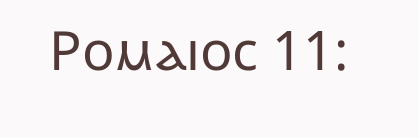Ⲣⲟⲙⲁⲓⲟⲥ 11: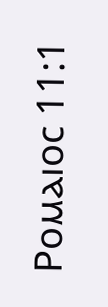Ⲣⲟⲙⲁⲓⲟⲥ 11:1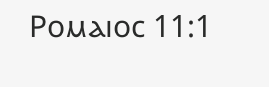Ⲣⲟⲙⲁⲓⲟⲥ 11:1